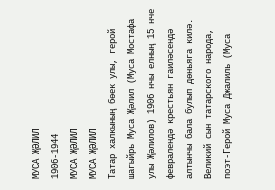МУСА ҖӘЛИЛ
1906-1944
МУСА ҖӘЛИЛ
МУСА ҖӘЛИЛ
Татар халкының бөек улы, герой шагыйрь Муса Җәлил (Муса Мостафа улы Җәлилов) 1906 нчы елның 15 нче февралендә крестьян гаиләсендә алтынчы бала булып дөньяга килә.
Великий сын татарского народа, поэт-Герой Муса Джалиль (Муса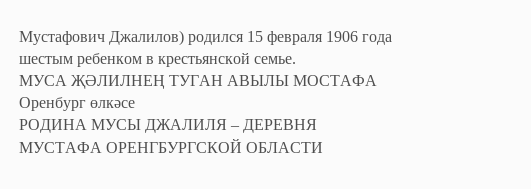Мустафович Джалилов) родился 15 февраля 1906 года шестым ребенком в крестьянской семье.
МУСА ҖӘЛИЛНЕҢ ТУГАН АВЫЛЫ МОСТАФА Оренбург өлкәсе
РОДИНА МУСЫ ДЖАЛИЛЯ – ДЕРЕВНЯ МУСТАФА ОРЕНГБУРГСКОЙ ОБЛАСТИ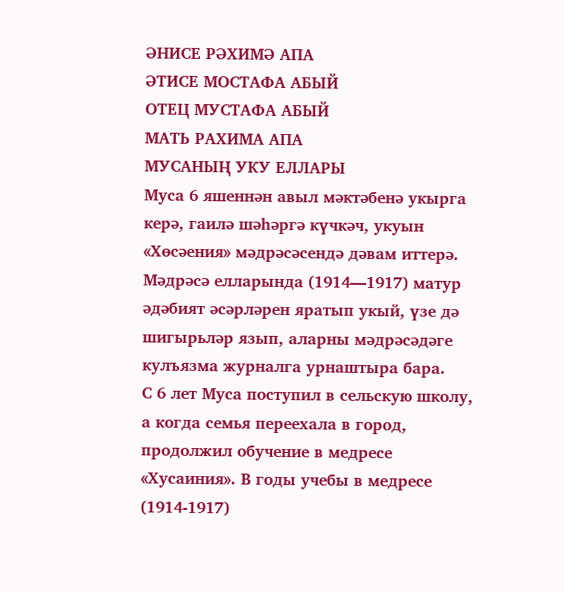ӘНИСЕ РӘХИМӘ АПА
ӘТИСЕ МОСТАФА АБЫЙ
ОТЕЦ МУСТАФА АБЫЙ
МАТЬ РАХИМА АПА
МУСАНЫҢ УКУ ЕЛЛАРЫ
Муса 6 яшеннән авыл мәктәбенә укырга керә, гаилә шәһәргә күчкәч, укуын «Хөсәения» мәдрәсәсендә дәвам иттерә. Мәдрәсә елларында (1914—1917) матур әдәбият әсәрләрен яратып укый, үзе дә шигырьләр язып, аларны мәдрәсәдәге кулъязма журналга урнаштыра бара.
С 6 лет Муса поступил в сельскую школу, а когда семья переехала в город, продолжил обучение в медресе «Хусаиния». В годы учебы в медресе (1914-1917)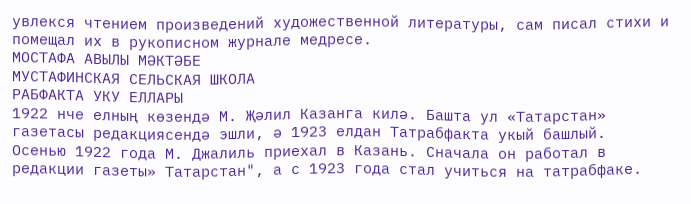увлекся чтением произведений художественной литературы, сам писал стихи и помещал их в рукописном журнале медресе.
МОСТАФА АВЫЛЫ МӘКТӘБЕ
МУСТАФИНСКАЯ СЕЛЬСКАЯ ШКОЛА
РАБФАКТА УКУ ЕЛЛАРЫ
1922 нче елның көзендә М. Җәлил Казанга килә. Башта ул «Татарстан» газетасы редакциясендә эшли, ә 1923 елдан Татрабфакта укый башлый.
Осенью 1922 года М. Джалиль приехал в Казань. Сначала он работал в редакции газеты» Татарстан", а с 1923 года стал учиться на татрабфаке.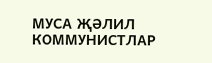МУСА ҖӘЛИЛ КОММУНИСТЛАР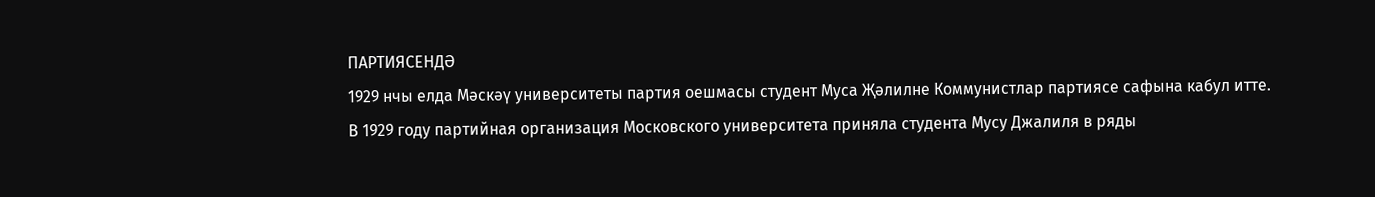ПАРТИЯСЕНДӘ
1929 нчы елда Мәскәү университеты партия оешмасы студент Муса Җәлилне Коммунистлар партиясе сафына кабул итте.
В 1929 году партийная организация Московского университета приняла студента Мусу Джалиля в ряды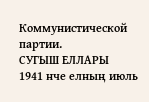Коммунистической партии.
СУГЫШ ЕЛЛАРЫ
1941 нче елның июль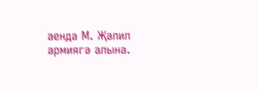аенда М. Җәлил армиягә алына.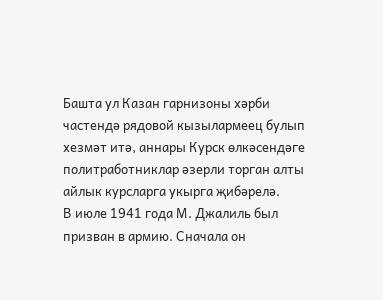Башта ул Казан гарнизоны хәрби частендә рядовой кызылармеец булып хезмәт итә, аннары Курск өлкәсендәге политработниклар әзерли торган алты айлык курсларга укырга җибәрелә.
В июле 1941 года М. Джалиль был призван в армию. Сначала он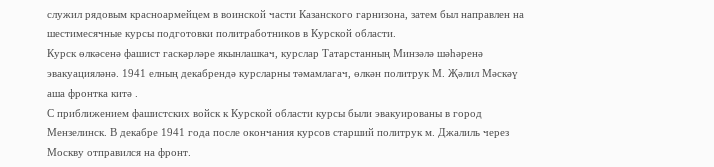служил рядовым красноармейцем в воинской части Казанского гарнизона, затем был направлен на шестимесячные курсы подготовки политработников в Курской области.
Курск өлкәсенә фашист гаскәрләре якынлашкач, курслар Татарстанның Минзәлә шәһәренә эвакуацияләнә. 1941 елның декабрендә курсларны тәмамлагач, өлкән политрук М. Җәлил Мәскәү аша фронтка китә .
С приближением фашистских войск к Курской области курсы были эвакуированы в город Мензелинск. В декабре 1941 года после окончания курсов старший политрук м. Джалиль через Москву отправился на фронт.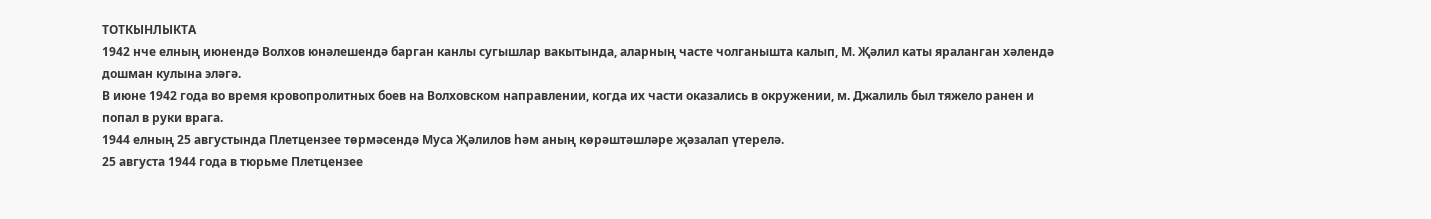ТОТКЫНЛЫКТА
1942 нче елның июнендә Волхов юнәлешендә барган канлы сугышлар вакытында, аларның часте чолганышта калып, М. Җәлил каты яраланган хәлендә дошман кулына эләгә.
В июне 1942 года во время кровопролитных боев на Волховском направлении, когда их части оказались в окружении, м. Джалиль был тяжело ранен и попал в руки врага.
1944 елның 25 августында Плетцензее төрмәсендә Муса Җәлилов һәм аның көрәштәшләре җәзалап үтерелә.
25 августа 1944 года в тюрьме Плетцензее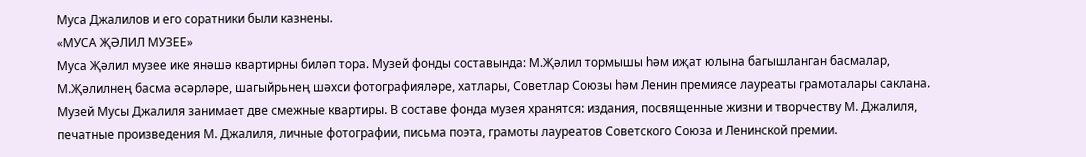Муса Джалилов и его соратники были казнены.
«МУСА ҖӘЛИЛ МУЗЕЕ»
Муса Җәлил музее ике янәшә квартирны биләп тора. Музей фонды составында: М.Җәлил тормышы һәм иҗат юлына багышланган басмалар, М.Җәлилнең басма әсәрләре, шагыйрьнең шәхси фотографияләре, хатлары, Советлар Союзы һәм Ленин премиясе лауреаты грамоталары саклана.
Музей Мусы Джалиля занимает две смежные квартиры. В составе фонда музея хранятся: издания, посвященные жизни и творчеству М. Джалиля, печатные произведения М. Джалиля, личные фотографии, письма поэта, грамоты лауреатов Советского Союза и Ленинской премии.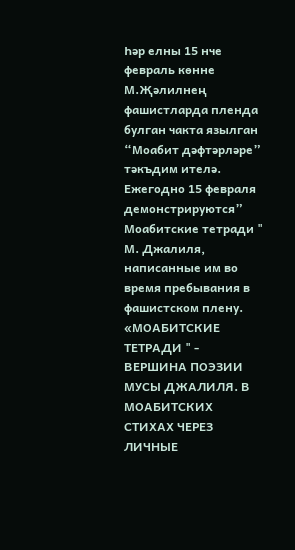Һәр елны 15 нче февраль көнне М.Җәлилнең фашистларда пленда булган чакта язылган “Моабит дәфтәрләре” тәкъдим ителә.
Ежегодно 15 февраля демонстрируются” Моабитские тетради " М. Джалиля, написанные им во время пребывания в фашистском плену.
«МОАБИТСКИЕ ТЕТРАДИ " - ВЕРШИНА ПОЭЗИИ МУСЫ ДЖАЛИЛЯ. В МОАБИТСКИХ СТИХАХ ЧЕРЕЗ ЛИЧНЫЕ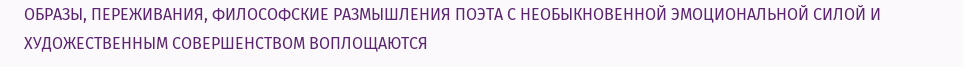ОБРАЗЫ, ПЕРЕЖИВАНИЯ, ФИЛОСОФСКИЕ РАЗМЫШЛЕНИЯ ПОЭТА С НЕОБЫКНОВЕННОЙ ЭМОЦИОНАЛЬНОЙ СИЛОЙ И ХУДОЖЕСТВЕННЫМ СОВЕРШЕНСТВОМ ВОПЛОЩАЮТСЯ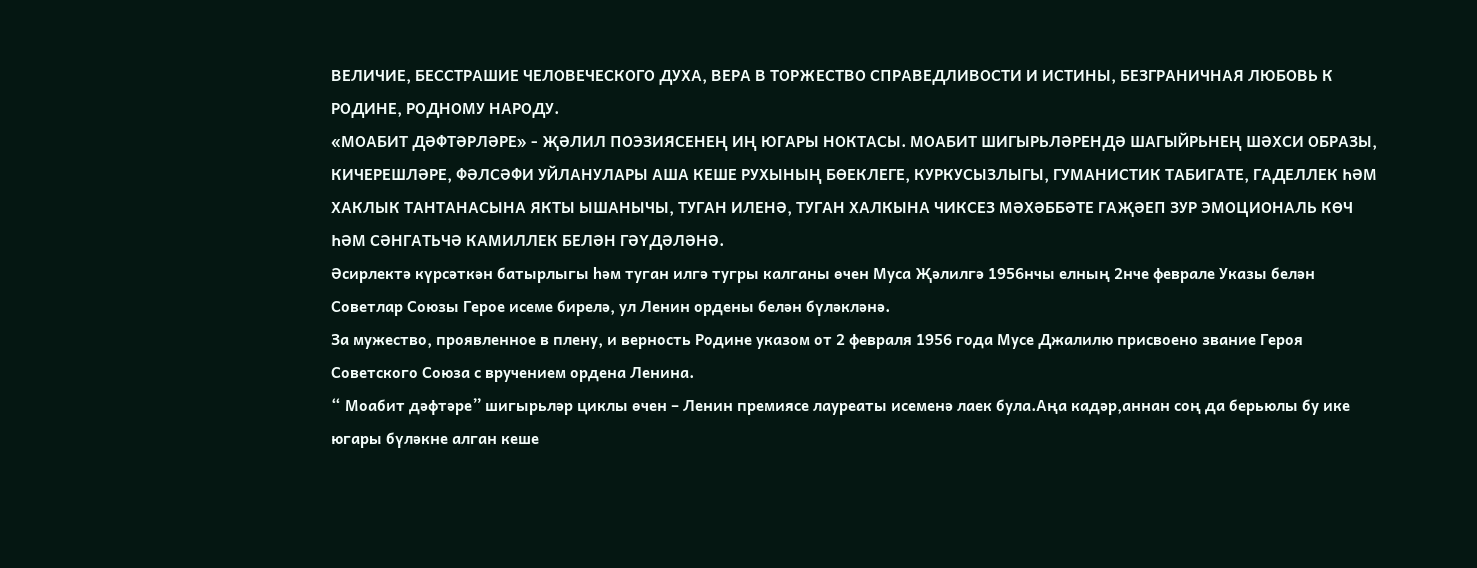ВЕЛИЧИЕ, БЕССТРАШИЕ ЧЕЛОВЕЧЕСКОГО ДУХА, ВЕРА В ТОРЖЕСТВО СПРАВЕДЛИВОСТИ И ИСТИНЫ, БЕЗГРАНИЧНАЯ ЛЮБОВЬ К РОДИНЕ, РОДНОМУ НАРОДУ.
«МОАБИТ ДӘФТӘРЛӘРЕ» - ҖӘЛИЛ ПОЭЗИЯСЕНЕҢ ИҢ ЮГАРЫ НОКТАСЫ. МОАБИТ ШИГЫРЬЛӘРЕНДӘ ШАГЫЙРЬНЕҢ ШӘХСИ ОБРАЗЫ, КИЧЕРЕШЛӘРЕ, ФӘЛСӘФИ УЙЛАНУЛАРЫ АША КЕШЕ РУХЫНЫҢ БӨЕКЛЕГЕ, КУРКУСЫЗЛЫГЫ, ГУМАНИСТИК ТАБИГАТЕ, ГАДЕЛЛЕК ҺӘМ ХАКЛЫК ТАНТАНАСЫНА ЯКТЫ ЫШАНЫЧЫ, ТУГАН ИЛЕНӘ, ТУГАН ХАЛКЫНА ЧИКСЕЗ МӘХӘББӘТЕ ГАҖӘЕП ЗУР ЭМОЦИОНАЛЬ КӨЧ ҺӘМ СӘНГАТЬЧӘ КАМИЛЛЕК БЕЛӘН ГӘҮДӘЛӘНӘ.
Әсирлектә күрсәткән батырлыгы һәм туган илгә тугры калганы өчен Муса Җәлилгә 1956нчы елның 2нче феврале Указы белән Советлар Союзы Герое исеме бирелә, ул Ленин ордены белән бүләкләнә.
За мужество, проявленное в плену, и верность Родине указом от 2 февраля 1956 года Мусе Джалилю присвоено звание Героя Советского Союза с вручением ордена Ленина.
“ Моабит дәфтәре” шигырьләр циклы өчен – Ленин премиясе лауреаты исеменә лаек була.Аңа кадәр,аннан соң да берьюлы бу ике югары бүләкне алган кеше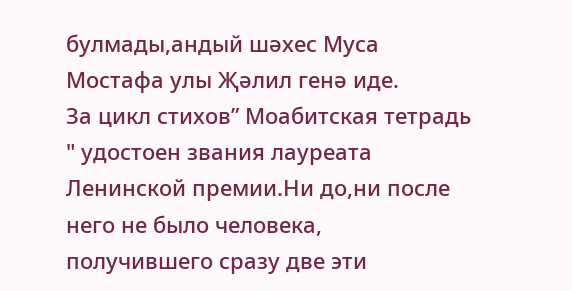булмады,андый шәхес Муса Мостафа улы Җәлил генә иде.
За цикл стихов” Моабитская тетрадь " удостоен звания лауреата Ленинской премии.Ни до,ни после него не было человека, получившего сразу две эти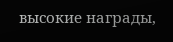высокие награды,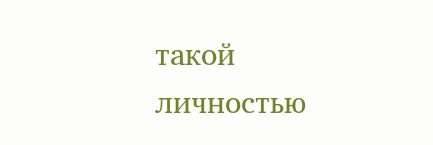такой личностью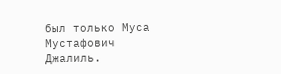был только Муса Мустафович Джалиль.